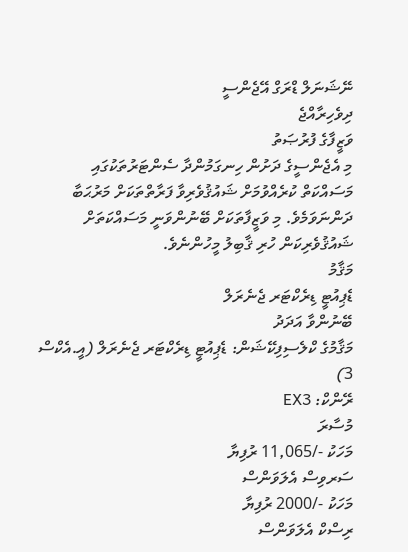ނޭޝަނަލް ޑްރަގް އޭޖެންސީ
ދިވެހިރާއްޖެ
ވަޒީފާގެ ފުރުޞަތު
މި އެޖެންސީގެ ދަށުން ހިނގަމުންދާ ސެންޓަރުތަކުގައި މަސައްކަތް ކުރެއްވުމަށް ޝައުޤުވެރިވާ ފަރާތްތަކަށް މަރުޙަބާ ދަންނަވަމެވެ. މި ވަޒީފާތަކަށް ބޭނުންވަނީ މަސައްކަތަށް ޝައުޤުވެރިކަން ހުރި ޤާބިލު މީހުންނެވެ.
މަޤާމު
ޑެޕިއުޓީ ޑިރެކްޓަރ ޖެނެރަލް
ބޭނުންވާ އަދަދު
މަޤާމުގެ ކްލެސިފިކޭޝަން: ޑެޕިއުޓީ ޑިރެކްޓަރ ޖެނެރަލް (އީ.އެކްސް 3)
ރޭންކް: EX3
މުސާރަ
މަހަކު -/11,065 ރުފިޔާ
ސަރވިސް އެލަވަންސް
މަހަކު -/2000 ރުފިޔާ
ރިސްކް އެލަވަންސް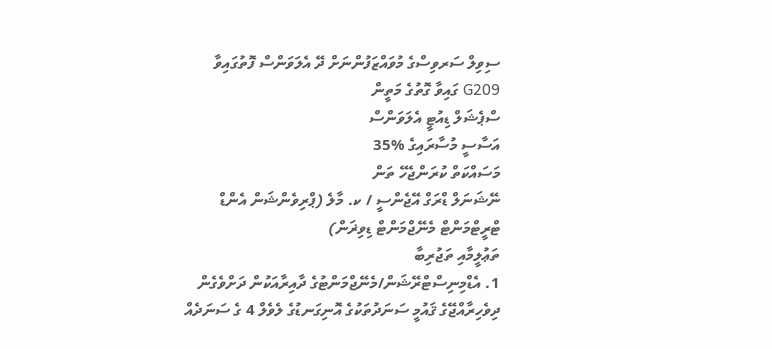ސިވިލް ސަރވިސްގެ މުވައްޒަފުންނަށް ދޭ އެލަވަންސް ފޮތުގައިވާ G209 ގައިވާ ގޮތުގެ މަތީން
ސްޕެޝަލް ޑިއުޓީ އެލަވަންސް
އަސާސީ މުސާރައިގެ %35
މަސައްކަތް ކުރަންޖެހޭ ތަން
ނޭޝަނަލް ޑްރަގް އޭޖެންސީ / ކ. މާލެ (ޕްރިވެންޝަން އެންޑް ޓްރީޓްމަންޓް މެނޭޖްމަންޓް ޑިވިޜަން)
ތަޢުލީމާއި ތަޖުރިބާ
1. އެޑްމިނިސްޓްރޭޝަން/މެނޭޖްމަންޓުގެ ދާއިރާއަކުން ދަށްވެގެން ދިވެހިރާއްޖޭގެ ޤައުމީ ސަނަދުތަކުގެ އޮނިގަނޑުގެ ލެވެލް 4 ގެ ސަނަދެއް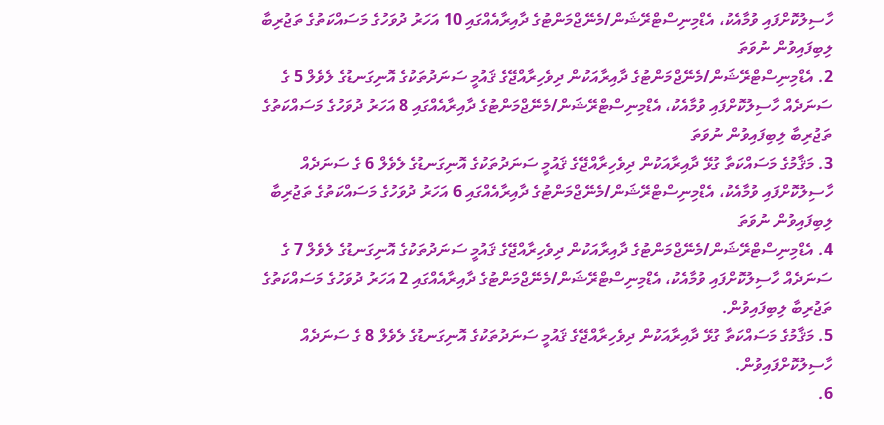ހާސިލުކޮށްފައި ވުމާއެކު، އެޑްމިނިސްޓްރޭޝަން/މެނޭޖްމަންޓުގެ ދާއިރާއެއްގައި 10 އަހަރު ދުވަހުގެ މަސައްކަތުގެ ތަޖުރިބާ ލިބިފައިވުން ނުވަތަ
2. އެޑްމިނިސްޓްރޭޝަން/މެނޭޖްމަންޓުގެ ދާއިރާއަކުން ދިވެހިރާއްޖޭގެ ޤައުމީ ސަނަދުތަކުގެ އޮނިގަނޑުގެ ލެވެލް 5 ގެ ސަނަދެއް ހާސިލުކޮށްފައި ވުމާއެކު، އެޑްމިނިސްޓްރޭޝަން/މެނޭޖްމަންޓުގެ ދާއިރާއެއްގައި 8 އަހަރު ދުވަހުގެ މަސައްކަތުގެ ތަޖުރިބާ ލިބިފައިވުން ނުވަތަ
3. މަޤާމުގެ މަސައްކަތާ ގުޅޭ ދާއިރާއަކުން ދިވެހިރާއްޖޭގެ ޤައުމީ ސަނަދުތަކުގެ އޮނިގަނޑުގެ ލެވެލް 6 ގެ ސަނަދެއް ހާސިލުކޮށްފައި ވުމާއެކު، އެޑްމިނިސްޓްރޭޝަން/މެނޭޖްމަންޓުގެ ދާއިރާއެއްގައި 6 އަހަރު ދުވަހުގެ މަސައްކަތުގެ ތަޖުރިބާ ލިބިފައިވުން ނުވަތަ
4. އެޑްމިނިސްޓްރޭޝަން/މެނޭޖްމަންޓުގެ ދާއިރާއަކުން ދިވެހިރާއްޖޭގެ ޤައުމީ ސަނަދުތަކުގެ އޮނިގަނޑުގެ ލެވެލް 7 ގެ ސަނަދެއް ހާސިލުކޮށްފައި ވުމާއެކު، އެޑްމިނިސްޓްރޭޝަން/މެނޭޖްމަންޓުގެ ދާއިރާއެއްގައި 2 އަހަރު ދުވަހުގެ މަސައްކަތުގެ ތަޖުރިބާ ލިބިފައިވުން.
5. މަޤާމުގެ މަސައްކަތާ ގުޅޭ ދާއިރާއަކުން ދިވެހިރާއްޖޭގެ ޤައުމީ ސަނަދުތަކުގެ އޮނިގަނޑުގެ ލެވެލް 8 ގެ ސަނަދެއް ހާސިލުކޮށްފައިވުން.
6.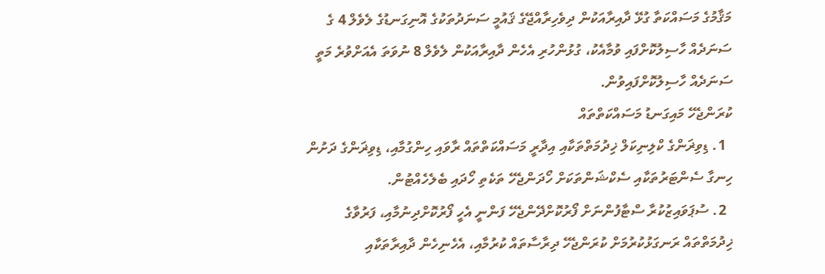މަޤާމުގެ މަސައްކަތާ ގުޅޭ ދާއިރާއަކުން ދިވެހިރާއްޖޭގެ ޤައުމީ ސަނަދުތަކުގެ އޮނިގަނޑުގެ ލެވެލް 4 ގެ ސަނަދެއް ހާސިލުކޮށްފައި ވުމާއެކު، ގުޅުންހުރި އެހެން ދާއިރާއަކުން ލެވެލް 8 ނުވަތަ އެއަށްވުރެ މަތީ ސަނަދެއް ހާސިލުކޮށްފައިވުން.
ކުރަންޖެހޭ މައިގަނޑު މަސައްކަތްތައް
  1. ޑިވިޜަންގެ ކްލިނިކަލް ޚިދުމަތްތަކާއި އިދާރީ މަސައްކަތްތައް ރާވައި ހިންގުމާއި، ޑިވިޜަންގެ ދަށުން ހިނގާ ސެންޓަރުތަކާއި ސެކްޝަންތަކަށް ހޯދަންޖެހޭ ތަކެތި ހޯދައި ބެލެހެއްޓުން.
  2. ސުޕަވައިޒުކުރާ ސްޓާފުންނަށް ފޯރުކޮށްދޭންޖެހޭ ފަންނީ އެހީ ފޯރުކޮށްދިނުމާއި، ފަރުވާގެ ޚިދުމަތްތައް ރަނގަޅުކުރުމަށް ކުރަންޖެހޭ ދިރާސާތައް ކުރުމާއި، އެހެނިހެން ދާއިރާތަކާއި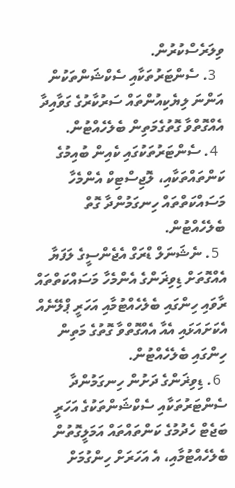ވިލަރެސްކުރުން.
  3. ސެންޓަރުތަކާއި ސެކްޝަންތަކުން އަންނަ ލިޔެކިއުންތައް ސަރުކާރުގެ ގަވާއިދާ އެއްގޮތްވާ ގޮތުގެމަތިން ބެލެހެއްޓުން.
  4. ސެންޓަރުތަކުގައި ކެއިން ބުއިމުގެ ކަންތައްތަކާއި، ލޮޖިސްޓިކް އެންމެހާ މަސައްކަތްތައް ހިނގަމުންދާ ގޮތް ބެލެހެއްޓުން.
  5. ނެޝަނަލް ޑްރަގް އެޖެންސީގެ ލަފަޔާ އެއްގޮތަށް ޑިވިޜަންގެ އެންމެހާ މަސައްކަތްތައް ރާވައި ހިންގައި ބެލެހެއްޓުމާއި އަހަރީ ޕްލޭނެއް އެކަށައަޅައި އެއާ އެއްގޮތްވާ ގޮތުގެ މަތިން ހިންގައި ބެލެހެއްޓުން.
  6. ޑިވިޜަންގެ ދަށުން ހިނގަމުންދާ ސެންޓަރުތަކާއި ސެކްޝަންތަކުގެ އަހަރީ ބަޖެޓް ހެދުމުގެ ކަންތައްތައް އަމަލީގޮތުން ބެލެހެއްޓުމާއި، އެ އަހަރަށް ހިންގުމަށް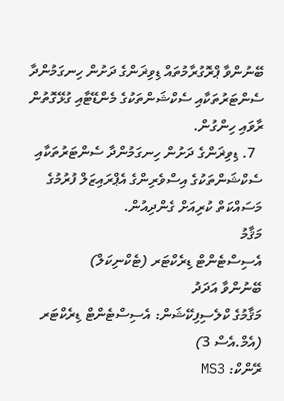ބޭނުންވާ ޕްރޮގުރާމުތައް ޑިވިޜަންގެ ދަށުން ހިނގަމުންދާ ސެންޓަރުތަކާއި ސެކްޝަންތަކުގެ މެންޑޭޓާއި ގުޅޭގޮތުން ރާވައި ހިންގުން.
  7. ޑިވިޜަންގެ ދަށުން ހިނގަމުންދާ ސެންޓަރުތަކާއި ސެކްޝަންތަކުގެ އިސްވެރިންގެ އެޕްރައިޒަލް ފުރުމުގެ މަސައްކަތް ކުރިއަށް ގެންދިއުން.
މަޤާމު
އެސިސްޓެންޓް ޑިރެކްޓަރ (ޓެކްނިކަލް)
ބޭނުންވާ އަދަދު
މަޤާމުގެ ކްލެސިފިކޭޝަން: އެސިސްޓެންޓް ޑިރެކްޓަރ (އެމް.އެސް 3)
ރޭންކް: MS3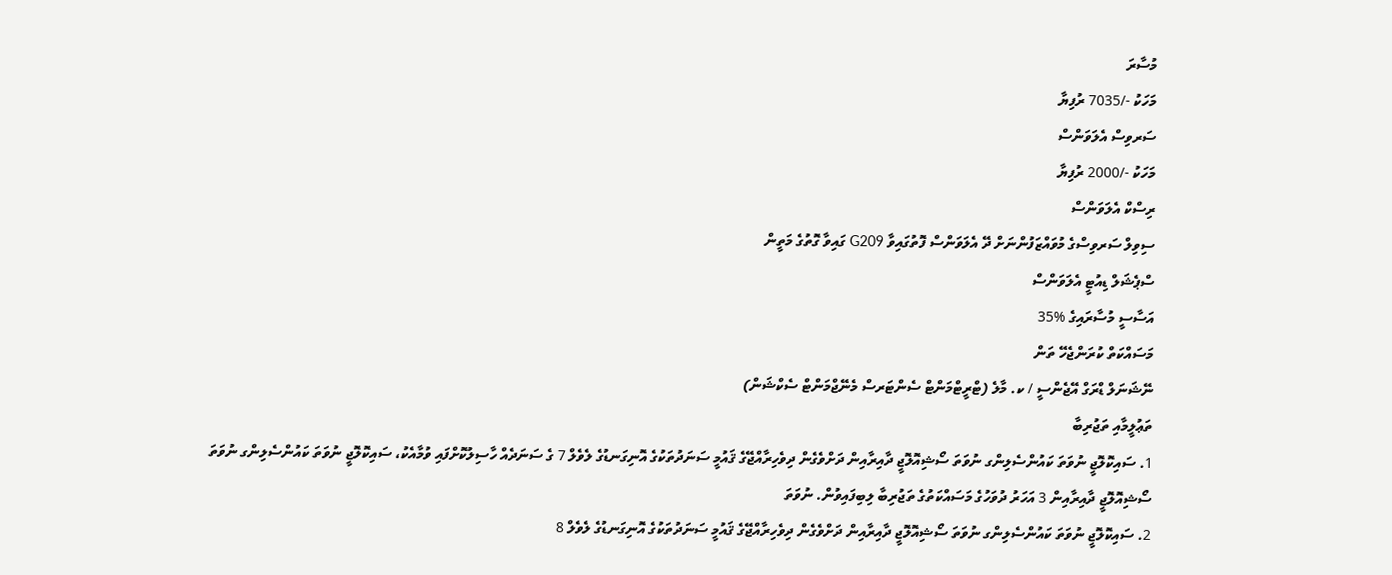މުސާރަ
މަހަކު -/7035 ރުފިޔާ
ސަރވިސް އެލަވަންސް
މަހަކު -/2000 ރުފިޔާ
ރިސްކް އެލަވަންސް
ސިވިލް ސަރވިސްގެ މުވައްޒަފުންނަށް ދޭ އެލަވަންސް ފޮތުގައިވާ G209 ގައިވާ ގޮތުގެ މަތީން
ސްޕެޝަލް ޑިއުޓީ އެލަވަންސް
އަސާސީ މުސާރައިގެ %35
މަސައްކަތް ކުރަންޖެހޭ ތަން
ނޭޝަނަލް ޑްރަގް އޭޖެންސީ / ކ. މާލެ (ޓްރީޓްމަންޓް ސެންޓަރސް މެނޭޖްމަންޓް ސެކްޝަން)
ތަޢުލީމާއި ތަޖުރިބާ
1. ސައިކޮލޮޖީ ނުވަތަ ކައުންސެލިންގ ނުވަތަ ސޯޝިއޮލޮޖީ ދާއިރާއިން ދަށްވެގެން ދިވެހިރާއްޖޭގެ ޤައުމީ ސަނަދުތަކުގެ އޮނިގަނޑުގެ ލެވެލް 7 ގެ ސަނަދެއް ހާސިލުކޮށްފައި ވުމާއެކު، ސައިކޮލޮޖީ ނުވަތަ ކައުންސެލިންގ ނުވަތަ ސޯޝިއޮލޮޖީ ދާއިރާއިން 3 އަހަރު ދުވަހުގެ މަސައްކަތުގެ ތަޖުރިބާ ލިބިފައިވުން. ނުވަތަ
2. ސައިކޮލޮޖީ ނުވަތަ ކައުންސެލިންގ ނުވަތަ ސޯޝިއޮލޮޖީ ދާއިރާއިން ދަށްވެގެން ދިވެހިރާއްޖޭގެ ޤައުމީ ސަނަދުތަކުގެ އޮނިގަނޑުގެ ލެވެލް 8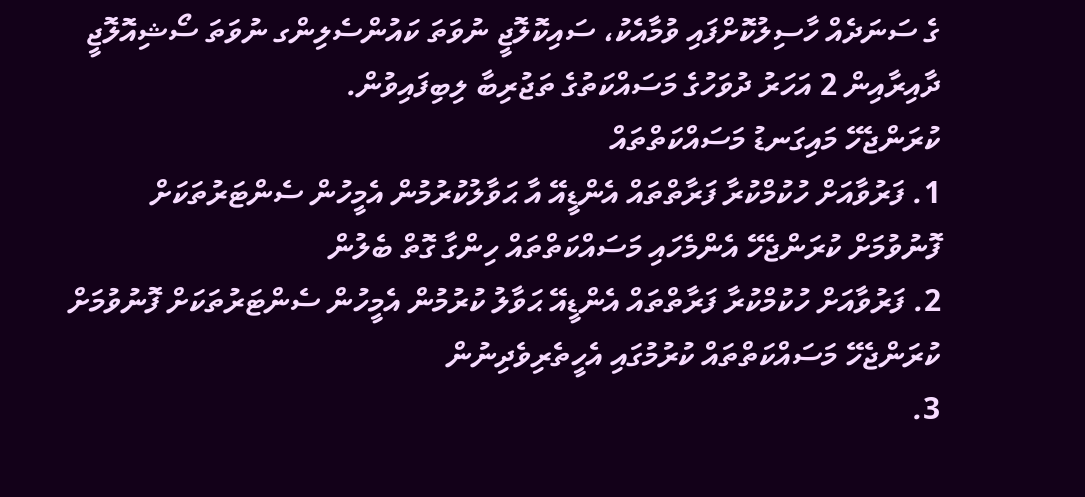ގެ ސަނަދެއް ހާސިލުކޮށްފައި ވުމާއެކު، ސައިކޮލޮޖީ ނުވަތަ ކައުންސެލިންގ ނުވަތަ ސޯޝިއޮލޮޖީ ދާއިރާއިން 2 އަހަރު ދުވަހުގެ މަސައްކަތުގެ ތަޖުރިބާ ލިބިފައިވުން.
ކުރަންޖެހޭ މައިގަނޑު މަސައްކަތްތައް
1. ފަރުވާއަށް ހުކުމްކުރާ ފަރާތްތައް އެންޑީއޭ އާ ޙަވާލުކުރުމުން އެމީހުން ސެންޓަރުތަކަށް ފޮނުވުމަށް ކުރަންޖެހޭ އެންމެހައި މަސައްކަތްތައް ހިންގާ ގޮތް ބެލުން
2. ފަރުވާއަށް ހުކުމްކުރާ ފަރާތްތައް އެންޑީއޭ ޙަވާލު ކުރުމުން އެމީހުން ސެންޓަރުތަކަށް ފޮނުވުމަށް ކުރަންޖެހޭ މަސައްކަތްތައް ކުރުމުގައި އެހީތެރިވެދިނުން
3.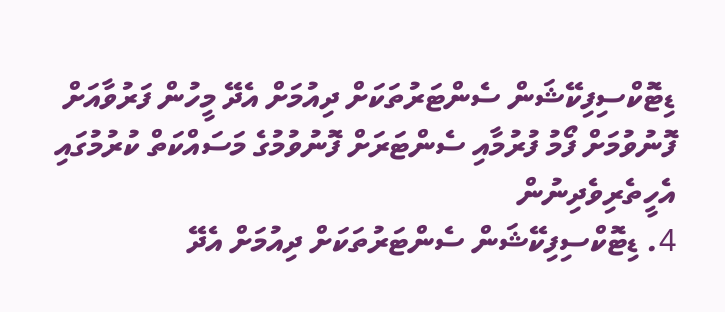ޑިޓޮކްސިފިކޭޝަން ސެންޓަރުތަކަށް ދިއުމަށް އެދޭ މީހުން ފަރުވާއަށް ފޮނުވުމަށް ފޯމު ފުރުމާއި ސެންޓަރަށް ފޮނުވުމުގެ މަސައްކަތް ކުރުމުގައި އެހީތެރިވެދިނުން
4. ޑިޓޮކްސިފިކޭޝަން ސެންޓަރުތަކަށް ދިއުމަށް އެދޭ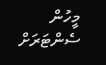މީހުން ސެންޓަރަށް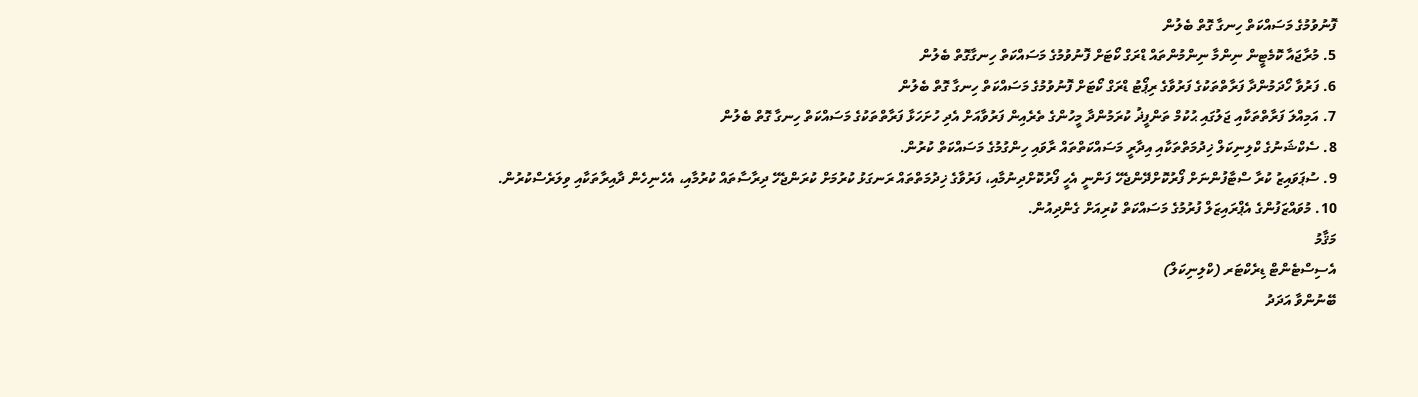ފޮނުވުމުގެ މަސައްކަތް ހިނގާ ގޮތް ބެލުން
5. މުރާޖައާ ކޮމެޓީން ނިންމާ ނިންމުންތައް ޑްރަގް ކޯޓަށް ފޮނުވުމުގެ މަސައްކަތް ހިނގާގޮތް ބެލުން
6. ފަރުވާ ހޯދަމުންދާ ފަރާތްތަކުގެ ފަރުވާގެ ރިޕޯޓު ޑްރަގް ކޯޓަށް ފޮނުވުމުގެ މަސައްކަތް ހިނގާ ގޮތް ބެލުން
7. އަމިއްލަ ފަރާތްތަކާއި ޖަލުގައި ޙުކުމް ތަންފީޛު ކުރަމުންދާ މީހުންގެ ތެރެއިން ފަރުވާއަށް އެދި ހުށަހަޅާ ފަރާތްތަކުގެ މަސައްކަތް ހިނގާ ގޮތް ބެލުން
8. ސެކްޝަނުގެ ކްލިނިކަލް ޚިދުމަތްތަކާއި އިދާރީ މަސައްކަތްތައް ރާވައި ހިންގުމުގެ މަސައްކަތް ކުރުން.
9. ސުޕަވައިޒު ކުރާ ސްޓާފުންނަށް ފޯރުކޮށްދޭންޖެހޭ ފަންނީ އެހީ ފޯރުކޮށްދިނުމާއި، ފަރުވާގެ ޚިދުމަތްތައް ރަނގަޅު ކުރުމަށް ކުރަންޖެހޭ ދިރާސާތައް ކުރުމާއި، އެހެނިހެން ދާއިރާތަކާއި ވިލަރެސްކުރުން.
10. މުވައްޒަފުންގެ އެޕްރައިޒަލް ފުރުމުގެ މަސައްކަތް ކުރިއަށް ގެންދިއުން.
މަޤާމު
އެސިސްޓެންޓް ޑިރެކްޓަރ (ކްލިނިކަލް)
ބޭނުންވާ އަދަދު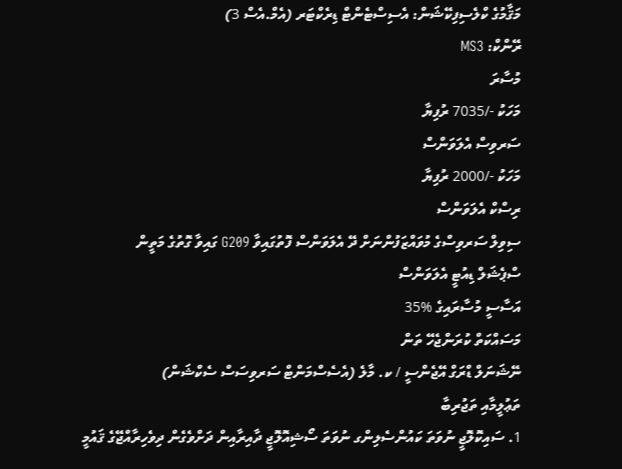މަޤާމުގެ ކްލެސިފިކޭޝަން: އެސިސްޓެންޓް ޑިރެކްޓަރ (އެމް.އެސް 3)
ރޭންކް: MS3
މުސާރަ
މަހަކު -/7035 ރުފިޔާ
ސަރވިސް އެލަވަންސް
މަހަކު -/2000 ރުފިޔާ
ރިސްކް އެލަވަންސް
ސިވިލް ސަރވިސްގެ މުވައްޒަފުންނަށް ދޭ އެލަވަންސް ފޮތުގައިވާ G209 ގައިވާ ގޮތުގެ މަތީން
ސްޕެޝަލް ޑިއުޓީ އެލަވަންސް
އަސާސީ މުސާރައިގެ %35
މަސައްކަތް ކުރަންޖެހޭ ތަން
ނޭޝަނަލް ޑްރަގް އޭޖެންސީ / ކ. މާލެ (އެސެސްމަންޓް ސަރވިސަސް ސެކްޝަން)
ތަޢުލީމާއި ތަޖުރިބާ
1. ސައިކޮލޮޖީ ނުވަތަ ކައުންސެލިންގ ނުވަތަ ސޯޝިއޮލޮޖީ ދާއިރާއިން ދަށްވެގެން ދިވެހިރާއްޖޭގެ ޤައުމީ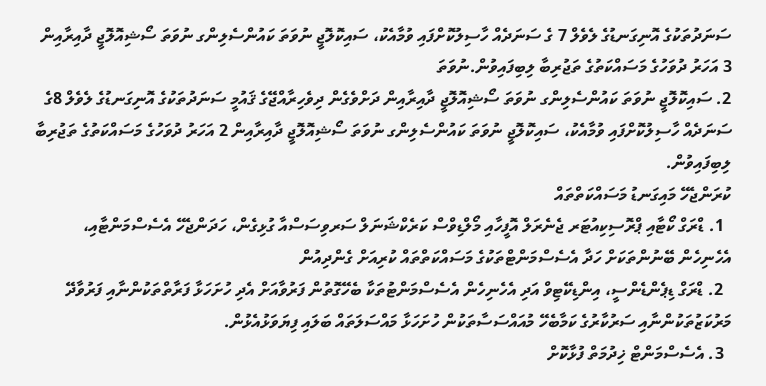ސަނަދުތަކުގެ އޮނިގަނޑުގެ ލެވެލް 7 ގެ ސަނަދެއް ހާސިލުކޮށްފައި ވުމާއެކު، ސައިކޮލޮޖީ ނުވަތަ ކައުންސެލިންގ ނުވަތަ ސޯޝިއޮލޮޖީ ދާއިރާއިން 3 އަހަރު ދުވަހުގެ މަސައްކަތުގެ ތަޖުރިބާ ލިބިފައިވުން.ނުވަތަ
2. ސައިކޮލޮޖީ ނުވަތަ ކައުންސެލިންގ ނުވަތަ ސޯޝިއޮލޮޖީ ދާއިރާއިން ދަށްވެގެން ދިވެހިރާއްޖޭގެ ޤައުމީ ސަނަދުތަކުގެ އޮނިގަނޑުގެ ލެވެލް 8ގެ ސަނަދެއް ހާސިލުކޮށްފައި ވުމާއެކު، ސައިކޮލޮޖީ ނުވަތަ ކައުންސެލިންގ ނުވަތަ ސޯޝިއޮލޮޖީ ދާއިރާއިން 2 އަހަރު ދުވަހުގެ މަސައްކަތުގެ ތަޖުރިބާ ލިބިފައިވުން.
ކުރަންޖެހޭ މައިގަނޑު މަސައްކަތްތައް
  1. ޑްރަގް ކޯޓާއި ޕްރޮސިކިއުޓަރ ޖެނެރަލް އޮފީހާއި މޯލްޑިވްސް ކަރެކްޝަނަލް ސަރވިސަސްއާ ގުޅިގެން، ހަދަންޖެހޭ އެސެސްމަންޓާއި، އެހެނިހެން ބޭނުންތަކަށް ހަދާ އެސެސްމަންޓްތަކުގެ މަސައްކަތްތައް ކުރިއަށް ގެންދިއުން
  2. ޑްރަގް ޑިޕެންޑެންސީ، އިންޑިކޭޓިވް އަދި އެހެނިހެން އެސެސްމަންޓުތަކާ ބެހޭގޮތުން ފަރުވާއަށް އެދި ހުށަހަޅާ ފަރާތްތަކުންނާއި ފަރުވާދޭ މަރުކަޒުތަކުންނާއި ސަރުކާރުގެ ކަމާބެހޭ މުއައްސަސާތަކުން ހުށަހަޅާ މައްސަލަތައް ބަލައި ފިޔަވަޅުއެޅުން.
  3. އެސެސްމަންޓް ޚިދުމަތް ފުޅާކޮށް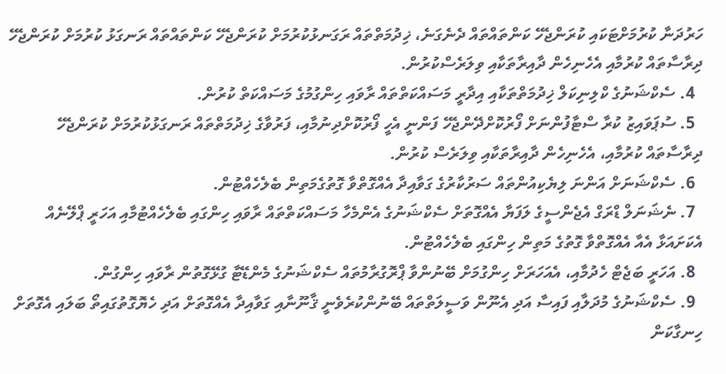ހަރުދަނާ ކުރުމަށްޓަކައި ކުރަންޖެހޭ ކަންތައްތައް ދެނެގަނެ، ޚިދުމަތްތައް ރަގަނޅުކުރުމަށް ކުރަންޖެހޭ ކަންތައްތައް ރަނގަޅު ކުރުމަށް ކުރަންޖެހޭ ދިރާސާތައް ކުރުމާއި އެހެނިހެން ދާއިރާތަކާއި ވިލަރެސްކުރުން.
  4. ސެކްޝަނުގެ ކްލިނިކަލް ޚިދުމަތްތަކާއި އިދާރީ މަސައްކަތްތައް ރާވައި ހިންގުމުގެ މަސައްކަތް ކުރުން.
  5. ސުޕަވައިޒު ކުރާ ސްޓާފުންނަށް ފޯރުކޮށްދޭންޖެހޭ ފަންނީ އެހީ ފޯރުކޮށްދިނުމާއި، ފަރުވާގެ ޚިދުމަތްތައް ރަނގަޅުކުރުމަށް ކުރަންޖެހޭ ދިރާސާތައް ކުރުމާއި، އެހެނިހެން ދާއިރާތަކާއި ވިލަރެސް ކުރުން.
  6. ސެކްޝަނަށް އަންނަ ލިޔެކިއުންތައް ސަރުކާރުގެ ގަވާއިދާ އެއްގޮތްވާ ގޮތުގެމަތިން ބެލެހެއްޓުން.
  7. ނެޝަނަލް ޑްރަގް އެޖެންސީގެ ލަފަޔާ އެއްގޮތަށް ސެކްޝަނުގެ އެންމެހާ މަސައްކަތްތައް ރާވައި ހިންގައި ބެލެހެއްޓުމާއި އަހަރީ ޕްލޭނެއް އެކަށައަޅާ އެއާ އެއްގޮތްވާ ގޮތުގެ މަތިން ހިންގައި ބެލެހެއްޓުން.
  8. އަހަރީ ބަޖެޓް ހެދުމާއި، އެއަހަރަށް ހިންގުމަށް ބޭނުންވާ ޕްރޮގުރާމުތައް ސެކްޝަނުގެ މެންޑޭޓާ ގުޅޭގޮތުން ރާވައި ހިންގުން.
  9. ސެކްޝަނުގެ މުދަލާއި ފައިސާ އަދި އެނޫން ވަސީލަތްތައް ބޭނުންކުރެވެނީ ޤާނޫނާއި ގަވާއިދާ އެއްގޮތަށް އަދި ހެޔޮގޮތުގައިތޯ ބަލައި އެގޮތަށް ހިނގާކަން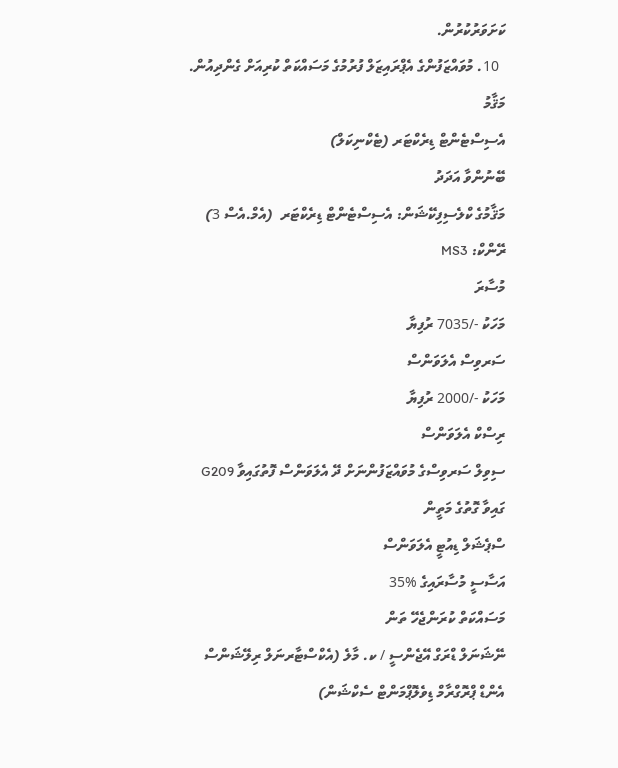ކަށަވަރުކުރުން.
  10. މުވައްޒަފުންގެ އެޕްރައިޒަލް ފުރުމުގެ މަސައްކަތް ކުރިއަށް ގެންދިއުން.
މަޤާމު
އެސިސްޓެންޓް ޑިރެކްޓަރ (ޓެކްނިކަލް)
ބޭނުންވާ އަދަދު
މަޤާމުގެ ކްލެސިފިކޭޝަން: އެސިސްޓެންޓް ޑިރެކްޓަރ  (އެމް.އެސް 3)
ރޭންކް: MS3
މުސާރަ
މަހަކު -/7035 ރުފިޔާ
ސަރވިސް އެލަވަންސް
މަހަކު -/2000 ރުފިޔާ
ރިސްކް އެލަވަންސް
ސިވިލް ސަރވިސްގެ މުވައްޒަފުންނަށް ދޭ އެލަވަންސް ފޮތުގައިވާ G209 ގައިވާ ގޮތުގެ މަތީން
ސްޕެޝަލް ޑިއުޓީ އެލަވަންސް
އަސާސީ މުސާރައިގެ %35
މަސައްކަތް ކުރަންޖެހޭ ތަން
ނޭޝަނަލް ޑްރަގް އޭޖެންސީ / ކ. މާލެ (އެކްސްޓާރނަލް ރިލޭޝަންސް އެންޑް ޕްރޮގްރާމް ޑިވެލޮޕްމަންޓް ސެކްޝަން)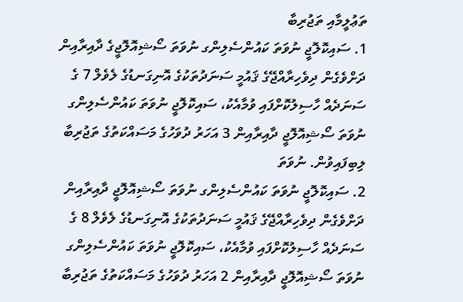ތަޢުލީމާއި ތަޖުރިބާ
1. ސައިކޮލޮޖީ ނުވަތަ ކައުންސެލިންގ ނުވަތަ ސޯޝިއޮލޮޖީގެ ދާއިރާއިން ދަށްވެގެން ދިވެހިރާއްޖޭގެ ޤައުމީ ސަނަދުތަކުގެ އޮނިގަނޑުގެ ލެވެލް 7 ގެ ސަނަދެއް ހާސިލުކޮށްފައި ވުމާއެކު، ސައިކޮލޮޖީ ނުވަތަ ކައުންސެލިންގ ނުވަތަ ސޯޝިއޮލޮޖީ ދާއިރާއިން 3 އަހަރު ދުވަހުގެ މަސައްކަތުގެ ތަޖުރިބާ ލިބިފައިވުން. ނުވަތަ
2. ސައިކޮލޮޖީ ނުވަތަ ކައުންސެލިންގ ނުވަތަ ސޯޝިއޮލޮޖީ ދާއިރާއިން ދަށްވެގެން ދިވެހިރާއްޖޭގެ ޤައުމީ ސަނަދުތަކުގެ އޮނިގަނޑުގެ ލެވެލް 8 ގެ ސަނަދެއް ހާސިލުކޮށްފައި ވުމާއެކު، ސައިކޮލޮޖީ ނުވަތަ ކައުންސެލިންގ ނުވަތަ ސޯޝިއޮލޮޖީ ދާއިރާއިން 2 އަހަރު ދުވަހުގެ މަސައްކަތުގެ ތަޖުރިބާ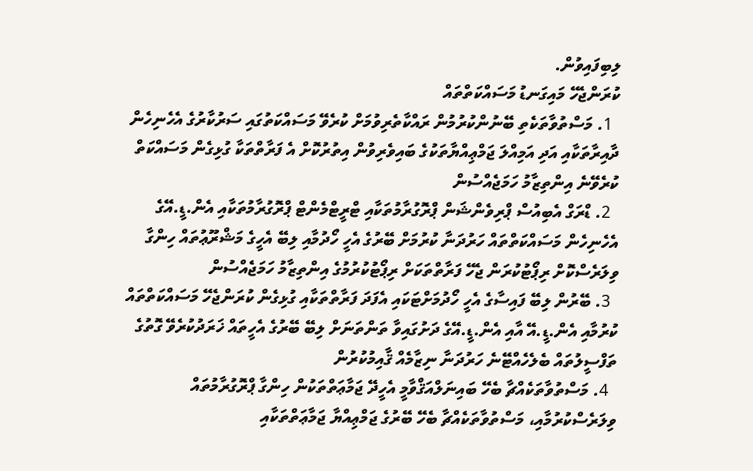ލިބިފައިވުން.
ކުރަންޖެހޭ މައިގަނޑު މަސައްކަތްތައް
  1. މަސްތުވާތަކެތި ބޭނުންކުރުމުން ރައްކާތެރިވުމަށް ކުރެވޭ މަސައްކަތުގައި ސަރުކާރުގެ އެހެނިހެން ދާއިރާތަކާއި އަދި އަމިއްލަ ޖަމްޢިއްޔާތަކުގެ ބައިވެރިވުން އިތުރުކޮށް އެ ފަރާތްތަކާ ގުޅިގެން މަސައްކަތް ކުރެވޭނެ އިންތިޒާމު ހަމަޖެއްސުން
  2. ޑްރަގް އެބިއުސް ޕްރިވެންޝަން ޕްރޮގުރާމުތަކާއި ޓްރީޓްމެންޓް ޕްރޮގުރާމުތަކާއި އެން.ޑީ.އޭގެ އެހެނިހެން މަސައްކަތްތައް ހަރުދަނާ ކުރުމަށް ބޭރުގެ އެހީ ހޯދުމާއި ލިބޭ އެހީގެ މަޝްރޫޢުތައް ހިންގާ ވިލަރެސްކޮށް ރިޕޯޓުކުރަން ޖެހޭ ފަރާތްތަކަށް ރިޕޯޓުކުރުމުގެ އިންތިޒާމު ހަމަޖެއްސުން
  3. ބޭރުން ލިބޭ ފައިސާގެ އެހީ ހޯދުމަށްޓަކައި އެފަދަ ފަރާތްތަކާއި ގުޅިގެން ކުރަންޖެހޭ މަސައްކަތްތައް ކުރުމާއި އެން.ޑީ.އޭ އާއި އެން.ޑީ.އޭގެ ދަށުގައިވާ ތަންތަނަށް ލިބޭ ބޭރުގެ އެހީތައް ޚަރަދުކުރެވޭ ގޮތުގެ ތަފްސީލުތައް ބެލެހެއްޓޭނެ ހަރުދަނާ ނިޒާމެއް ޤާއިމުކުރުން
  4. މަސްތުވާތަކެއްޗާ ބެހޭ ބައިނަލްއަޤްވާމީ އެހީދޭ ޖަމާޢަތްތަކުން ހިންގާ ޕްރޮގުރާމުތައް ވިލަރެސްކުރުމާއި، މަސްތުވާތަކެއްޗާ ބެހޭ ބޭރުގެ ޖަމްޢިއްޔާ ޖަމާޢަތްތަކާއި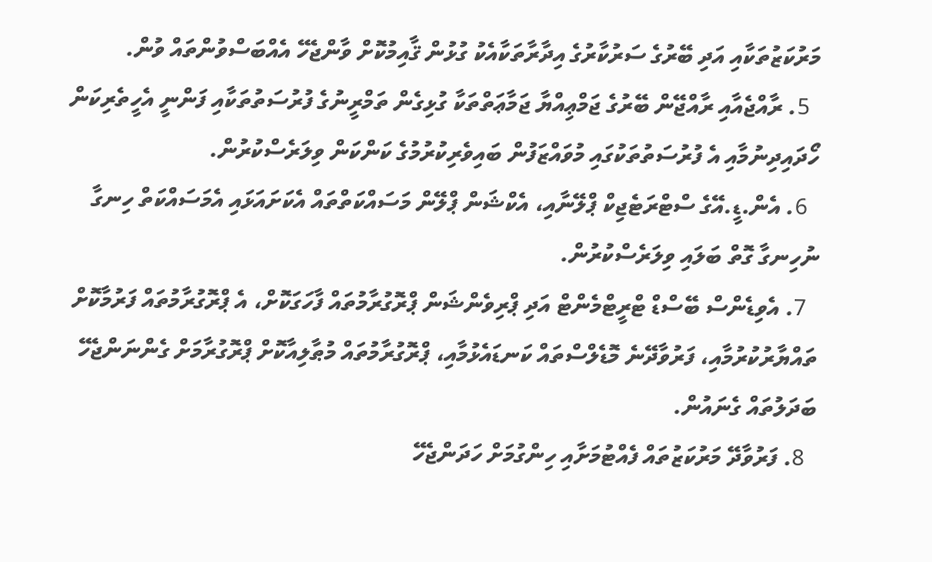މަރުކަޒުތަކާއި އަދި ބޭރުގެ ސަރުކާރުގެ އިދާރާތަކާއެކު ގުޅުން ޤާއިމުކޮށް ވާންޖެހޭ އެއްބަސްވުންތައް ވުން.
  5. ރާއްޖެއާއި ރާއްޖޭން ބޭރުގެ ޖަމްޢިއްޔާ ޖަމާޢަތްތަކާ ގުޅިގެން ތަމްރީނުގެ ފުރުސަތުތަކާއި ފަންނީ އެހީތެރިކަން ހޯދައިދިނުމާއި އެ ފުރުސަތުތަކުގައި މުވައްޒަފުން ބައިވެރިކުރުމުގެ ކަންކަން ވިލަރެސްކުރުން.
  6. އެން.ޑީ.އޭގެ ސްޓްރަޓެޖިކް ޕްލޭނާއި، އެކްޝަން ޕްލޭން މަސައްކަތްތައް އެކަށައަޅައި އެމަސައްކަތް ހިނގާ ނުހިނގާ ގޮތް ބަލައި ވިލަރެސްކުރުން.
  7. އެވިޑެންސް ބޭސްޑް ޓްރީޓްމެންޓް އަދި ޕްރިވެންޝަން ޕްރޮގުރާމުތައް ފާހަގަކޮށް، އެ ޕްރޮގުރާމުތައް ފަރުމާކޮށް ތައްޔާރުކުރުމާއި، ފަރުވާދޭނެ މޮޑެލްސްތައް ކަނޑައެޅުމާއި، ޕްރޮގުރާމުތައް މުޠާލިއާކޮށް ޕްރޮގުރާމަށް ގެންނަންޖެހޭ ބަދަލުތައް ގެނައުން.
  8. ފަރުވާދޭ މަރުކަޒުތައް ފެއްޓުމަށާއި ހިންގުމަށް ހަދަންޖެހޭ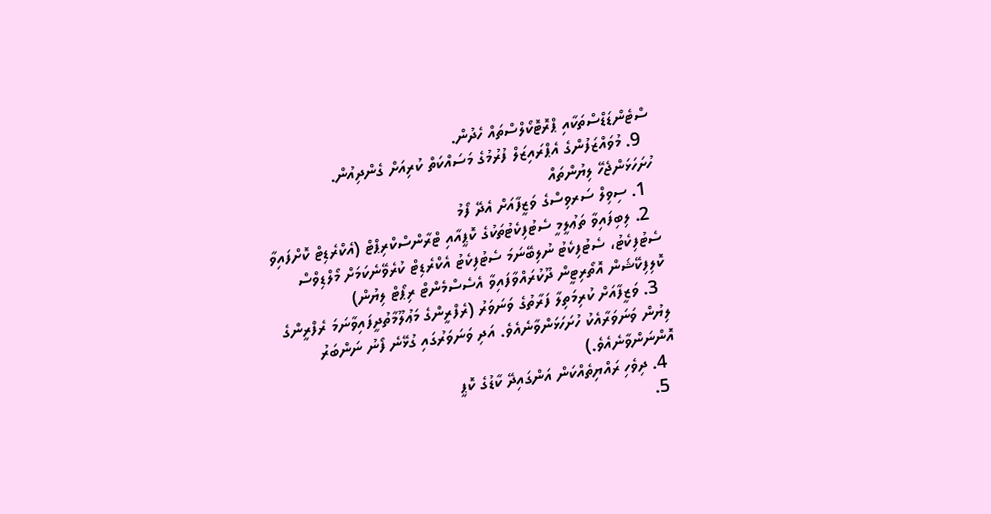ސްޓެންޑަޑްސްތަކާއި ޕްރޮޓޮކޯލްސްތައް ހެދުން.
  9. މުވައްޒަފުންގެ އެޕްރައިޒަލް ފުރުމުގެ މަސައްކަތް ކުރިއަށް ގެންދިއުން.
ހުށަހަޅަންޖެހޭ ލިޔުންތައް
  1. ސިވިލް ސަރވިސްގެ ވަޒީފާއަށް އެދޭ ފޯމު
  2. ލިބިފައިވާ ތަޢުލީމީ ސެޓުފިކެޓުތަކުގެ ކޮޕީއާއި ޓްރާންސްކްރިޕްޓް (އެކްރެޑިޓް ކޮށްފައިވާ ސެޓުފިކެޓު، ސެޓުފިކެޓު ނުލިބޭނަމަ ސެޓުފިކެޓު އެކްރެޑިޓް ކުރެވޭނެކަމަށް މޯލްޑިވްސް ކޮލިފިކޭޝަން އޮތޯރިޓީން ދޫކުރައްވާފައިވާ އެސެސްމެންޓް ރިޕޯޓް ލިޔުން)
  3. ވަޒީފާއަށް ކުރިމަތިލާ ފަރާތުގެ ވަނަވަރު (ރެފްރީންގެ މަޢުލޫމާތުދީފައިވާނަމަ ރެފްރީންގެ ލިޔުން ވަނަވަރާއެކު ހުށަހަޅަންވާނެއެވެ. އަދި ވަނަވަރުގައި ގުޅޭނެ ފޯނު ނަންބަރު އޮންނަންވާނެއެވެ.)
  4. ދިވެހި ރައްޔިތެއްކަން އަންގައިދޭ ކާޑުގެ ކޮޕީ
  5.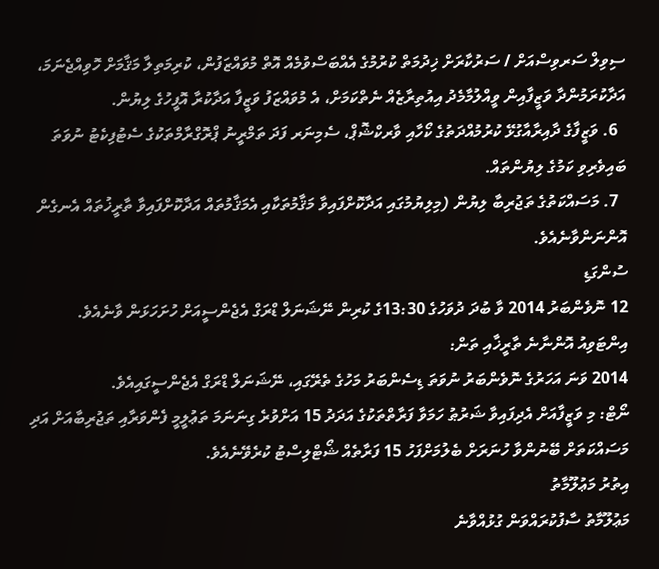ސިވިލް ސަރވިސްއަށް / ސަރުކާރަށް ޚިދުމަތް ކުރުމުގެ އެއްބަސްވުމެއް އޮތް މުވައްޒަފުން، ކުރިމަތިލާ މަޤާމަށް ހޮވިއްޖެނަމަ، އަދާކުރަމުންދާ ވަޒީފާއިން ވީއްލުމާމެދު އިއުތިރާޒެއް ނެތްކަމަށް، އެ މުވައްޒަފު ވަޒީފާ އަދާކުރާ އޮފީހުގެ ލިޔުން.
  6. ވަޒީފާގެ ދާއިރާއާގުޅޭ ކުރުމުއްދަތުގެ ކޯހާއި ވާރކްޝޮޕް، ސެމިނަރ ފަދަ ތަމްރީނު ޕްރޮގްރާމްތަކުގެ ސެޓުފިކެޓު ނުވަތަ ބައިވެރިވި ކަމުގެ ލިޔުންތައް.
  7. މަސައްކަތުގެ ތަޖުރިބާ ލިޔުން (މިލިޔުމުގައި އަދާކޮށްފައިވާ މަޤާމުތަކާއި އެމަޤާމުތައް އަދާކޮށްފައިވާ ތާރީޚުތައް އެނގެން އޮންނަންވާނެއެވެ.
ސުންގަޑި
12 ނޮވެންބަރު 2014 ވާ ބުދަ ދުވަހުގެ 13:30ގެ ކުރިން ނޭޝަނަލް ޑްރަގް އެޖެންސީއަށް ހުށަހަޅަން ވާނެއެވެ.
އިންޓަވިއު އޮންނާނެ ތާރީޚާއި ތަން:
2014 ވަނަ އަހަރުގެ ނޮވެންބަރު ނުވަތަ ޑިސެންބަރު މަހުގެ ތެރޭގައި، ނޭޝަނަލް ޑްރަގް އެޖެންސީގައިއެވެ.
ނޯޓް: މި ވަޒީފާއަށް އެދިފައިވާ ޝަރުޠު ހަމަވާ ފަރާތްތަކުގެ އަދަދު 15 އަށްވުރެ ގިނަނަމަ ތަޢުލީމީ ފެންވަރާއި ތަޖުރިބާއަށް އަދި މަސައްކަތަށް ބޭނުންވާ ހުނަރަށް ބެލުމަށްފަހު 15 ފަރާތެއް ޝޯޓްލިސްޓު ކުރެވޭނެއެވެ.
އިތުރު މަޢުލޫމާތު
މަޢުލޫމާތު ސާފުކުރައްވަން ގުޅުއްވާނެ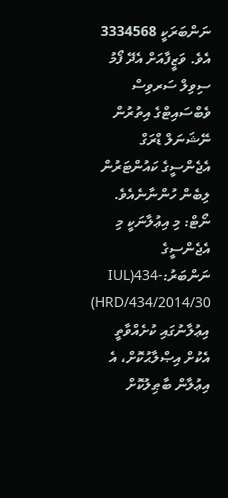ނަންބަރަކީ 3334568 އެވެ. ވަޒީފާއަށް އެދޭ ފޯމު ސިވިލް ސަރވިސް ވެބްސައިޓްގެ އިތުރުން ނޭޝަނަލް ޑްރަގް އެޖެންސީގެ ކައުންޓަރުން ލިބެން ހުންނާނެއެވެ.
ނޯޓް: މި އިޢުލާނަކީ މި އެޖެންސީގެ ނަންބަރު:IUL)434-HRD/434/2014/30) އިޢުލާނުގައި ކުށެއްވާތީ އެކުށް އިޞްލާޙުކޮށް، އެ އިޢުލާން ބާޠިލުކޮށް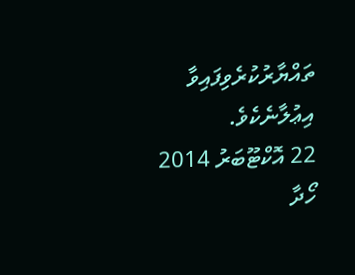ތައްޔާރުކުރެވިފައިވާ އިޢުލާނެކެވެ.
22 އޮކްޓޫބަރު 2014
ހޯދާ